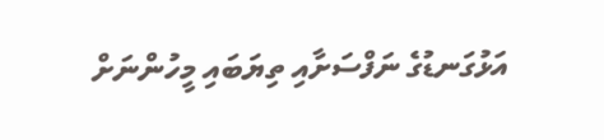އަޅުގަނޑުގެ ނަފްސަށާއި ތިޔަބައި މީހުންނަށް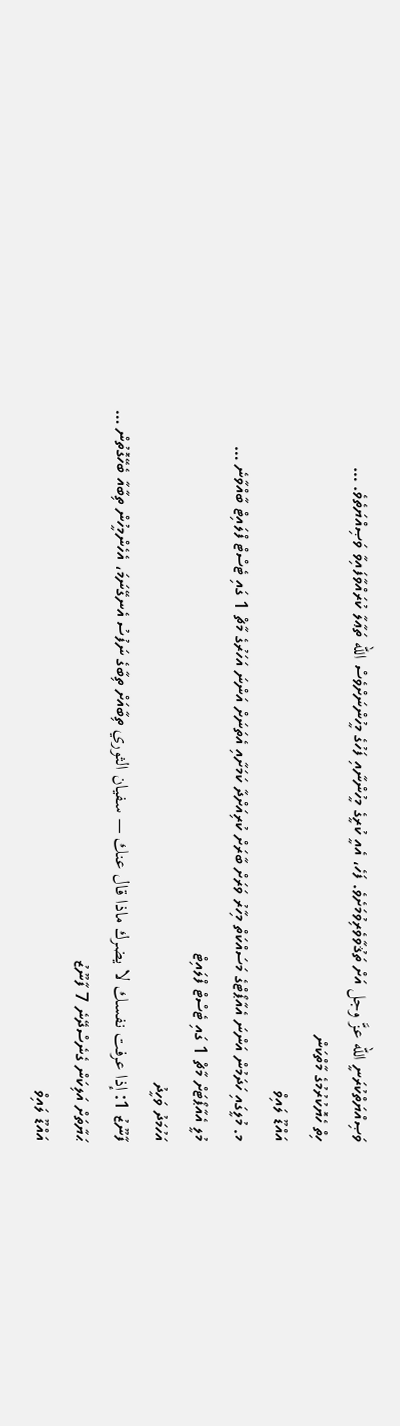ވަޞިއްޔަތްކުރަނީ الله عزَّ وجل އަށް ތަޤުވާވެރިވުމަށެވެ. ފަހެ، އެއީ ކުރީގެ މީހުންނާއި ފަހުގެ މީހުންނަށްވެސް الله ތަޢާލާ ކުރައްވާފައިވާ ވަޞިއްޔަތެވެ. …
ހިތް ހެޔޮކުރުމުގެ މާތްކަން
އައްޑޫ ލައިވް
މ. މުލީގައި ހަދަމުން އަންނަ އެއާޕޯޓްގެ މަސައްކަތް މިހާރު ވަރަށް ބާރަށް ކުރިއަށްދާ ކަމަށާއި އެތަނަށް އަންނަ އަހަރުގެ މާޗް 1 ގައި ޓެސްޓް ފްލައިޓް ބާއްވާނެ …
މުލީ އެއާޕޯޓަށް މާޗް 1 ގައި ޓެސްޓް ފްލައިޓް
އަހުމަދު ވަހީދު
ފާނޫޒު 1: إذا عرفت نفسك لا يضرك ماذا قال عنك — سفيان الثوري ތިބާއަށް ތިބާގެ ނަފުސު އެނގޭނަމަ، އެހެންމީހުން ތިބާއާ ބެހޭގޮތުން …
ޙަޔާތަށް އަލިކަން ގެނެސްދޭނެ 7 ފާނޫޒު
އައްޑޫ ލައިވް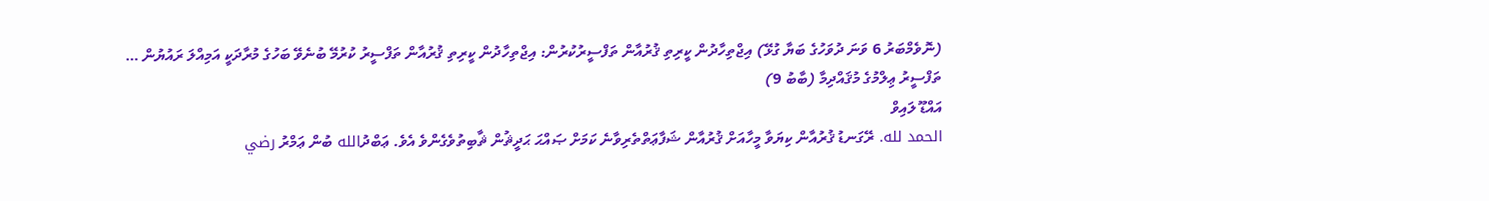(ނޮވެމްބަރު 6 ވަނަ ދުވަހުގެ ބަޔާ ގުޅޭ) އިޖްތިހާދުން ކީރިތި ޤުރުއާން ތަފްސީރުކުރުން: އިޖްތިހާދުން ކީރިތި ޤުރުއާން ތަފްސީރު ކުރުމޭ ބުނެވޭ ބަހުގެ މުރާދަކީ އަމިއްލަ ރައުޔުން …
ތަފްސީރު ޢިލްމުގެ މުޤައްދިމާ (ބާބު 9)
އައްޑޫ ލައިވް
الحمد لله. ރޭގަނޑު ޤުރުއާން ކިޔަވާ މީހާއަށް ޤުރުއާން ޝަފާޢަތްތެރިވާނެ ކަމަށް ޞައްޙަ ޙަދީޘުން ޘާބިތުވެގެންވެ އެވެ. ޢަބްދުالله ބުން ޢަމްރު رضي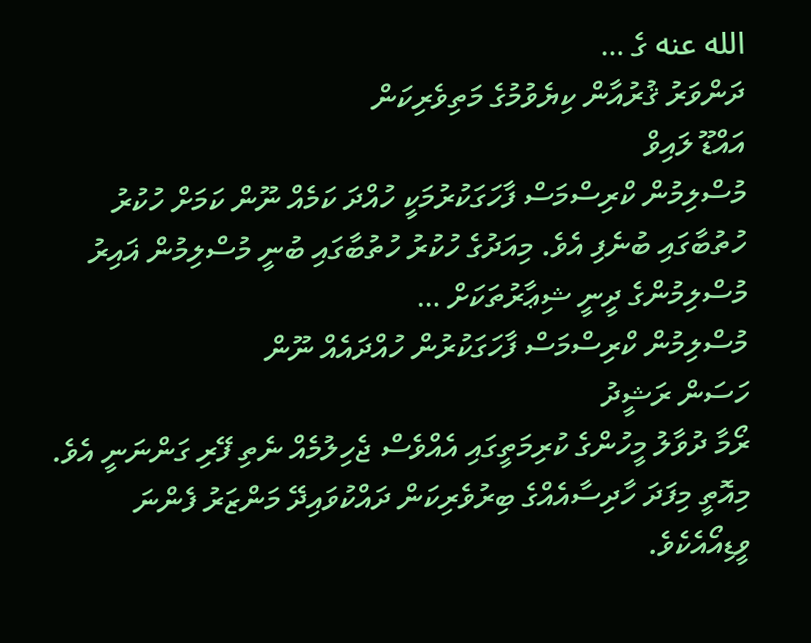الله عنه ގެ …
ދަންވަރު ޤުރުއާން ކިޔެވުމުގެ މަތިވެރިކަން
އައްޑޫ ލައިވް
މުސްލިމުން ކްރިސްމަސް ފާހަގަކުރުމަކީ ހުއްދަ ކަމެއް ނޫން ކަމަށް ހުކުރު ހުތުބާގައި ބުނެފި އެވެ. މިއަދުގެ ހުކުރު ހުތުބާގައި ބުނީ މުސްލިމުން ޣައިރު މުސްލިމުންގެ ދީނީ ޝިޢާރުތަކަށް …
މުސްލިމުން ކްރިސްމަސް ފާހަގަކުރުން ހުއްދައެއް ނޫން
ހަސަން ރަޝީދު
ރޯމާ ދުވާލު މީހުންގެ ކުރިމަތީގައި އެއްވެސް ޖެހިލުމެއް ނެތި ފޭރި ގަންނަނީ އެވެ. މިއޮތީ މިފަދަ ހާދިސާއެއްގެ ބިރުވެރިކަން ދައްކުވައިދޭ މަންޒަރު ފެންނަ ވީޑިއޯއެކެވެ.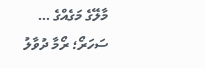މާލޭގެ މަގެއްގެ …
ސަހަރޯ؛ ރޯމާ ދުވާލު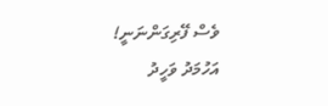ވެސް ފޭރިގަންނަނީ!
އަހުމަދު ވަހީދު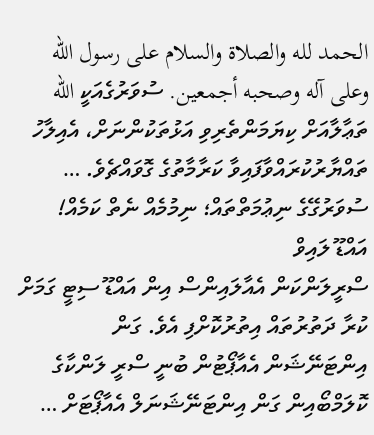الحمد لله والصلاة والسلام على رسول الله وعلى آله وصحبه أجمعين. ސުވަރުގެއަކީ الله ތަޢާލާއަށް ކިޔަމަންތެރިވި އަޅުތަކުންނަށް، އެއިލާހު ތައްޔާރުކުރައްވާފައިވާ ކަރާމާތުގެ ގޮވައްޗެވެ. …
ސުވަރުގޭގެ ނިޢުމަތްތައް؛ ނިމުމެއް ނެތް ކަމެއް!
އައްޑޫ ލައިވް
ސްރީލަންކަން އެއާލައިންސް އިން އައްޑޫ ސިޓީ ގަމަށް ކުރާ ދަތުރުތައް އިތުރުކޮށްފި އެވެ. ގަން އިންޓަނޭޝަން އެއާޕޯޓުން ބުނީ ސްރީ ލަންކާގެ ކޮލަމްބޯއިން ގަން އިންޓަނޭޝަނަލް އެއާޕޯޓަށް …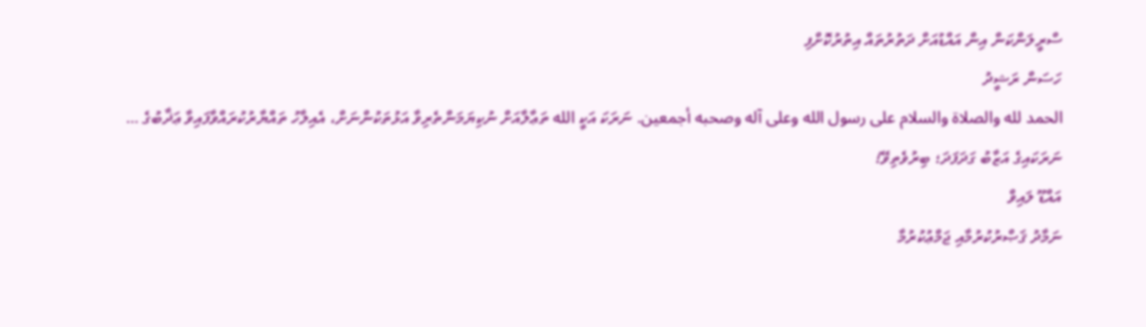ސްރީލަންކަން އިން އައްޑުއަށް ދަތުރުތައް އިތުރުކޮށްފި
ހަސަން ރަޝީދު
الحمد لله والصلاة والسلام على رسول الله وعلى آله وصحبه أجمعين. ނަރަކަ އަކީ الله ތަޢާލާއަށް ނުކިޔަމަންތެރިވާ އަޅުތަކުންނަށް، އެއިލާހު ތައްޔާރުކުރައްވާފައިވާ ޢަޛާބުގެ …
ނަރަކައިގެ އަޒާބު ގަދަފަދަ؛ ބިރުވެތިވޭ!
އައްޑޫ ލައިވް
ނަމާދު ޤަޞްރުކުރުމާއި ޖަމްޢުކުރުމާ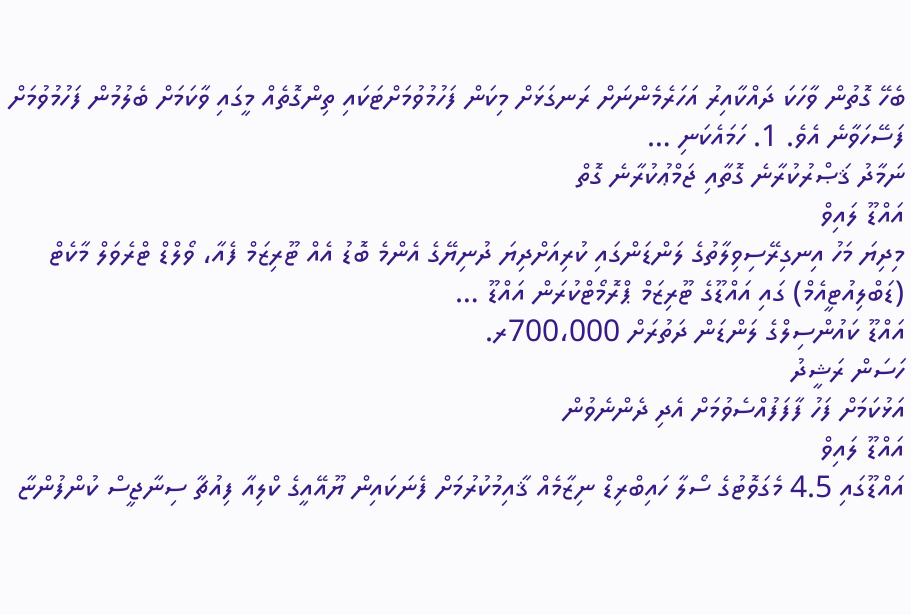ބެހޭ ގޮތުން ވާހަކަ ދައްކާއިރު އަހަރެމެންނަށް ރަނގަޅަށް މިކަން ފަހުމުވުމަށްޓަކައި ތިންގޮތެއް މީގައި ވާކަމަށް ބެލުމުން ފަހުމުވުމަށް ފަސޭހަވާނެ އެވެ. 1. ހަމައެކަނި …
ނަމާދު ޤަޞްރުކުރާނެ ގޮތާއި ޖަމްޢުކުރާނެ ގޮތް
އައްޑޫ ލައިވް
މިދިޔަ މަހު އިނގިރޭސިވިލާތުގެ ލަންޑަންގައި ކުރިއަށްދިޔަ ދުނިޔޭގެ އެންމެ ބޮޑު އެއް ޓޫރިޒަމް ފެއާ، ވޯލްޑް ޓްރެވަލް މާކެޓް (ޑަބްލިއުޓީއެމް) ގައި އައްޑޫގެ ޓޫރިޒަމް ޕްރޮމޯޓްކުރަން އައްޑޫ …
އައްޑޫ ކައުންސިލްގެ ލަންޑަން ދަތުރަށް 700،000ރ.
ހަސަން ރަޝީދު
އަޅުކަމަށް ފަހު ފާފަފުއްސެވުމަށް އެދި ދެންނެވުން
އައްޑޫ ލައިވް
އައްޑޫގައި 4.5 މެގަވޮޓުގެ ސޯލާ ހައިބްރިޑް ނިޒާމެއް ޤާއިމުކުރުމަށް ފެނަކައިން ޔޫއޭއީގެ ކްލިއާ ފިއުޗާ ސިނާޖީސް ކުންފުންޏާ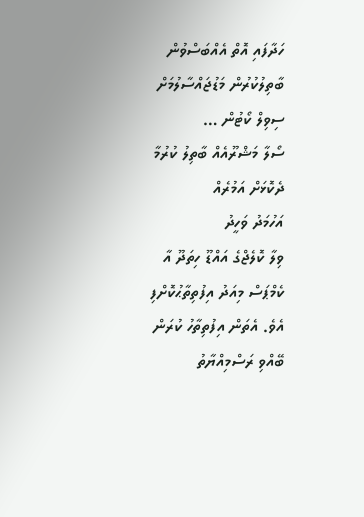ހަދާފައި އޮތް އެއްބަސްވުން ބާތިލުކުރުން މަޑުޖައްސާލުމަށް ސިވިލް ކޯޓުން …
ސޯލާ މަޝްރޫއެއް ބާތިލު ކުރުމާ ދެކޮޅަށް އަމުރެއް
އަހުމަދު ވަހީދު
ވިލާ ކޮލެޖްގެ އައްޑޫ ހިތަދޫ އާ ކެމްޕަސް މިއަދު އިފުތިތާޙުކޮށްފި އެވެ. އެތަން އިފުތިތާހު ކުރަން ބޭއްވި ރަސްމިއްޔާތު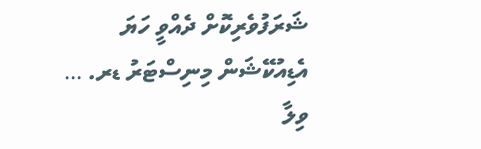ޝަރަފުވެރިކޮށް ދެއްވީ ހަޔަ އެޑިއުކޭޝަން މިނިސްޓަރު ޑރ. …
ވިލާ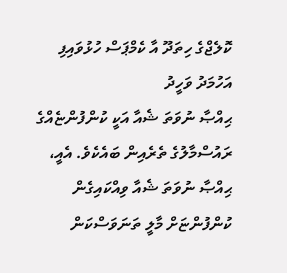ކޮލެޖްގެ ހިތަދޫ އާ ކެމްޕަސް ހުޅުވައިފި
އަހުމަދު ވަހީދު
ޙިއްޞާ ނުވަތަ ޝެއާ އަކީ ކުންފުންޏެއްގެ ރައުސްމާލުގެ ތެރެއިން ބައެކެވެ. އެއީ، ޙިއްޞާ ނުވަތަ ޝެއާ ވިއްކައިގެން ކުންފުންޏަށް މާލީ ތަނަވަސްކަން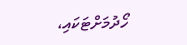ހޯދުމަށްޓަކައި،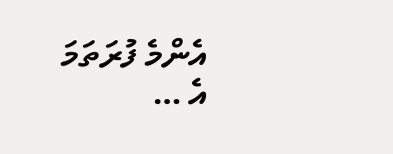އެންމެ ފުރަތަމަ އެ …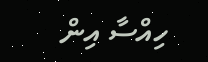ހިއްސާ އިން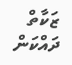ޒަކާތް ދައްކަން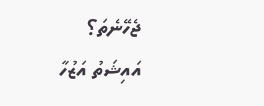ޖެހޭނެތަ؟
އައިޝަތު އަޒުހާ